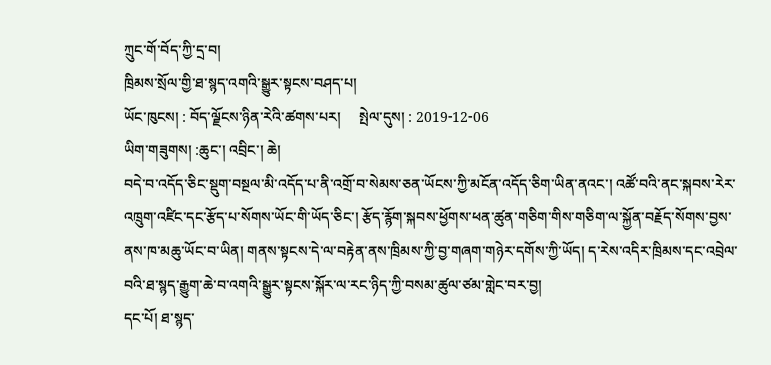ཀྲུང་གོ་བོད་ཀྱི་དྲ་བ།
ཁྲིམས་སྲོལ་གྱི་ཐ་སྙད་འགའི་སྒྱུར་སྟངས་བཤད་པ།
ཡོང་ཁུངས། : བོད་ལྗོངས་ཉིན་རེའི་ཚགས་པར།     སྤེལ་དུས། : 2019-12-06
ཡིག་གཟུགས། :ཆུང་། འབྲིང་། ཆེ།
བདེ་བ་འདོད་ཅིང་སྡུག་བསྔལ་མི་འདོད་པ་ནི་འགྲོ་བ་སེམས་ཅན་ཡོངས་ཀྱི་མངོན་འདོད་ཅིག་ཡིན་ནའང་། འཚོ་བའི་ནང་སྐབས་རེར་འཁྲུག་འཛིང་དང་རྩོད་པ་སོགས་ཡོང་གི་ཡོད་ཅིང་། རྩོད་རྙོག་སྐབས་ཕྱོགས་ཕན་ཚུན་གཅིག་གིས་གཅིག་ལ་སྐྱོན་བརྗོད་སོགས་བྱས་ནས་ཁ་མཆུ་ཡོང་བ་ཡིན། གནས་སྟངས་དེ་ལ་བརྟེན་ནས་ཁྲིམས་ཀྱི་བྱ་གཞག་གཉེར་དགོས་ཀྱི་ཡོད། ད་རེས་འདིར་ཁྲིམས་དང་འབྲེལ་བའི་ཐ་སྙད་རྒྱུག་ཆེ་བ་འགའི་སྒྱུར་སྟངས་སྐོར་ལ་རང་ཉིད་ཀྱི་བསམ་ཚུལ་ཙམ་གླེང་བར་བྱ།
དང་པོ། ཐ་སྙད་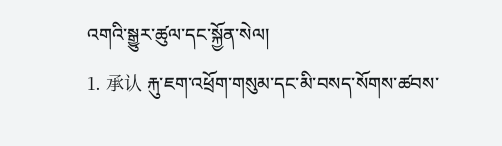འགའི་སྒྱུར་ཚུལ་དང་སྐྱོན་སེལ།
1. 承认 རྐུ་ཇག་འཕྲོག་གསུམ་དང་མི་བསད་སོགས་ཚབས་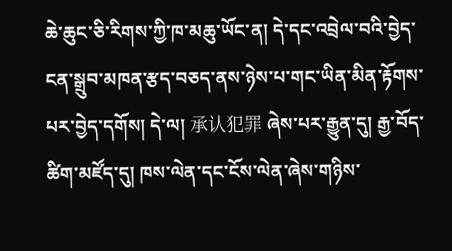ཆེ་ཆུང་ཅི་རིགས་ཀྱི་ཁ་མཆུ་ཡོང་ན། དེ་དང་འབྲེལ་བའི་བྱེད་ངན་སྒྲུབ་མཁན་རྩད་བཅད་ནས་ཉེས་པ་གང་ཡིན་མིན་རྟོགས་པར་བྱེད་དགོས། དེ་ལ། 承认犯罪 ཞེས་པར་རྒྱུན་དུ། རྒྱ་བོད་ཚིག་མཛོད་དུ། ཁས་ལེན་དང་ངོས་ལེན་ཞེས་གཉིས་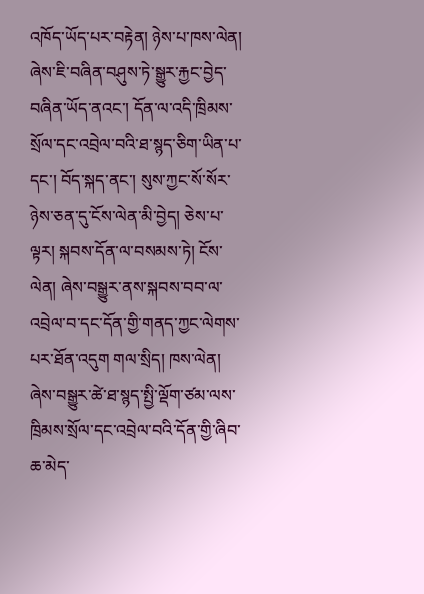འཁོད་ཡོད་པར་བརྟེན། ཉེས་པ་ཁས་ལེན། ཞེས་ཇི་བཞིན་བཤུས་ཏེ་སྒྱུར་རྐྱང་བྱེད་བཞིན་ཡོད་ནའང་། དོན་ལ་འདི་ཁྲིམས་སྲོལ་དང་འབྲེལ་བའི་ཐ་སྙད་ཅིག་ཡིན་པ་དང་། བོད་སྐད་ནང་། སུས་ཀྱང་སོ་སོར་ཉེས་ཅན་དུ་ངོས་ལེན་མི་བྱེད། ཅེས་པ་ལྟར། སྐབས་དོན་ལ་བསམས་ཏེ། ངོས་ལེན། ཞེས་བསྒྱུར་ནས་སྐབས་བབ་ལ་འབྲེལ་བ་དང་དོན་གྱི་གནད་ཀྱང་ལེགས་པར་ཐོན་འདུག གལ་སྲིད། ཁས་ལེན། ཞེས་བསྒྱུར་ཚེ་ཐ་སྙད་སྤྱི་ལྡོག་ཙམ་ལས་ཁྲིམས་སྲོལ་དང་འབྲེལ་བའི་དོན་གྱི་ཞིབ་ཆ་མེད་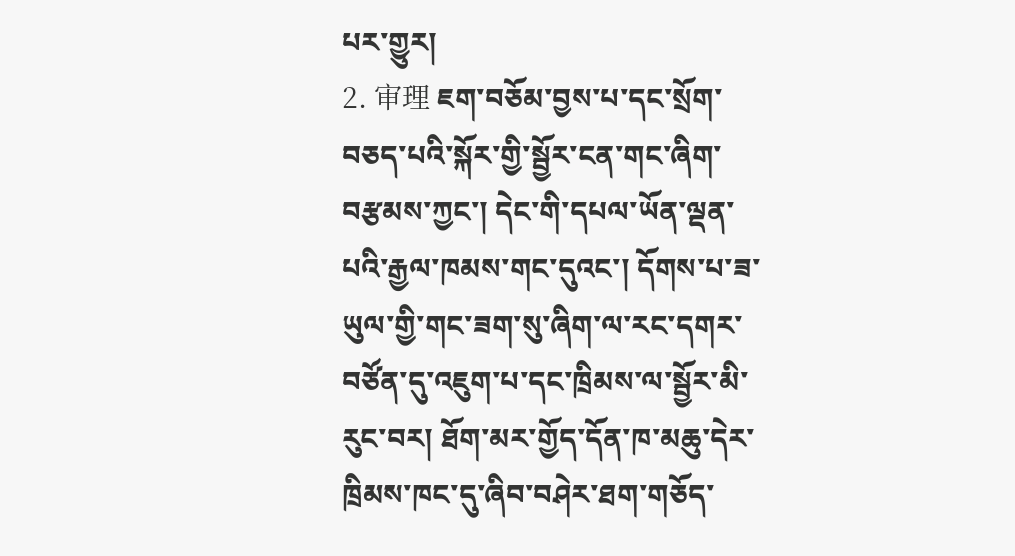པར་གྱུར།
2. 审理 ཇག་བཅོམ་བྱས་པ་དང་སྲོག་བཅད་པའི་སྐོར་གྱི་སྦྱོར་ངན་གང་ཞིག་བརྩམས་ཀྱང་། དེང་གི་དཔལ་ཡོན་ལྡན་པའི་རྒྱལ་ཁམས་གང་དུའང་། དོགས་པ་ཟ་ཡུལ་གྱི་གང་ཟག་སུ་ཞིག་ལ་རང་དགར་བཙོན་དུ་འཇུག་པ་དང་ཁྲིམས་ལ་སྦྱོར་མི་རུང་བར། ཐོག་མར་གྱོད་དོན་ཁ་མཆུ་དེར་ཁྲིམས་ཁང་དུ་ཞིབ་བཤེར་ཐག་གཅོད་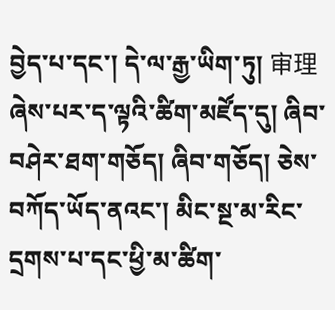བྱེད་པ་དང་། དེ་ལ་རྒྱ་ཡིག་ཏུ། 审理 ཞེས་པར་ད་ལྟའི་ཚིག་མཛོད་དུ། ཞིབ་བཤེར་ཐག་གཅོད། ཞིབ་གཅོད། ཅེས་བཀོད་ཡོད་ནའང་། མིང་སྔ་མ་རིང་དྲགས་པ་དང་ཕྱི་མ་ཚིག་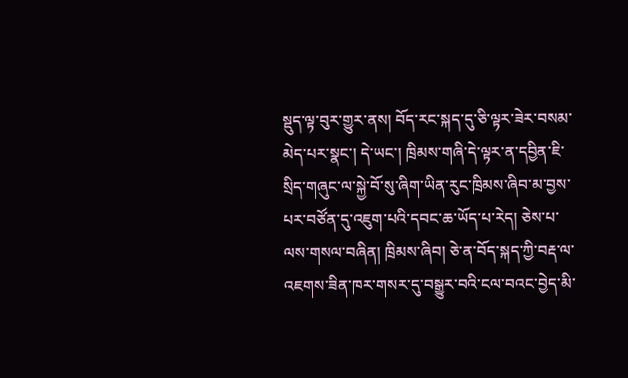སྡུད་ལྟ་བུར་གྱུར་ནས། བོད་རང་སྐད་དུ་ཅི་ལྟར་ཟེར་བསམ་མེད་པར་སྣང་། དེ་ཡང་། ཁྲིམས་གཞི་དེ་ལྟར་ན་དབྱིན་ཇི་སྲིད་གཞུང་ལ་སྐྱེ་བོ་སུ་ཞིག་ཡིན་རུང་ཁྲིམས་ཞིབ་མ་བྱས་པར་བཙོན་དུ་འཇུག་པའི་དབང་ཆ་ཡོད་པ་རེད། ཅེས་པ་ལས་གསལ་བཞིན། ཁྲིམས་ཞིབ། ཅེ་ན་བོད་སྐད་ཀྱི་བརྡ་ལ་འཇགས་ཟིན་ཁར་གསར་དུ་བསྒྱུར་བའི་ངལ་བའང་བྱེད་མི་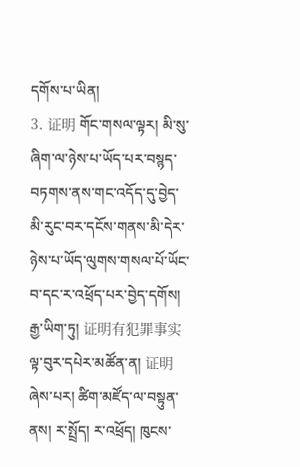དགོས་པ་ཡིན།
3. 证明 གོང་གསལ་ལྟར། མི་སུ་ཞིག་ལ་ཉེས་པ་ཡོད་པར་བསྙད་བཏགས་ནས་གང་འདོད་དུ་བྱེད་མི་རུང་བར་དངོས་གནས་མི་དེར་ཉེས་པ་ཡོད་ལུགས་གསལ་པོ་ཡོང་བ་དང་ར་འཕྲོད་པར་བྱེད་དགོས། རྒྱ་ཡིག་ཏུ། 证明有犯罪事实 ལྟ་བུར་དཔེར་མཚོན་ན། 证明 ཞེས་པར། ཚིག་མཛོད་ལ་བསྟུན་ནས། ར་སྤྲོད། ར་འཕྲོད། ཁུངས་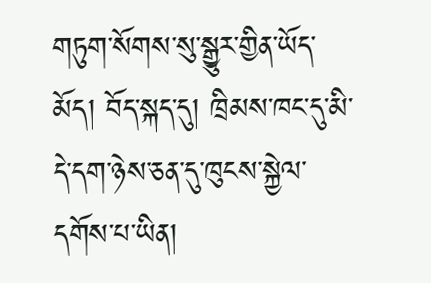གཏུག་སོགས་སུ་སྒྱུར་གྱིན་ཡོད་མོད། བོད་སྐད་དུ། ཁྲིམས་ཁང་དུ་མི་དེ་དག་ཉེས་ཅན་དུ་ཁུངས་སྐྱེལ་དགོས་པ་ཡིན།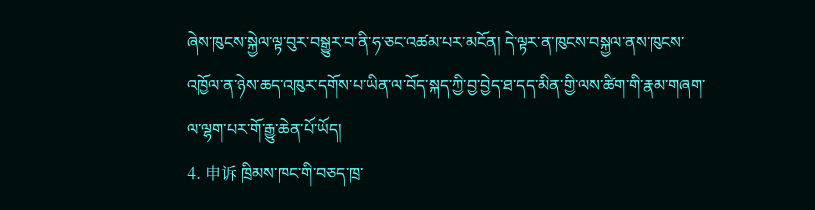ཞེས་ཁུངས་སྐྱེལ་ལྟ་བུར་བསྒྱུར་བ་ནི་ཧ་ཅང་འཚམ་པར་མངོན། དེ་ལྟར་ན་ཁུངས་བསྐྱལ་ནས་ཁུངས་འཁྱོལ་ན་ཉེས་ཆད་འཁུར་དགོས་པ་ཡིན་ལ་བོད་སྐད་ཀྱི་བྱ་བྱེད་ཐ་དད་མིན་གྱི་ལས་ཚིག་གི་རྣམ་གཞག་ལ་ལྷག་པར་གོ་རྒྱུ་ཆེན་པོ་ཡོད།
4. 申诉 ཁྲིམས་ཁང་གི་བཅད་ཁྲ་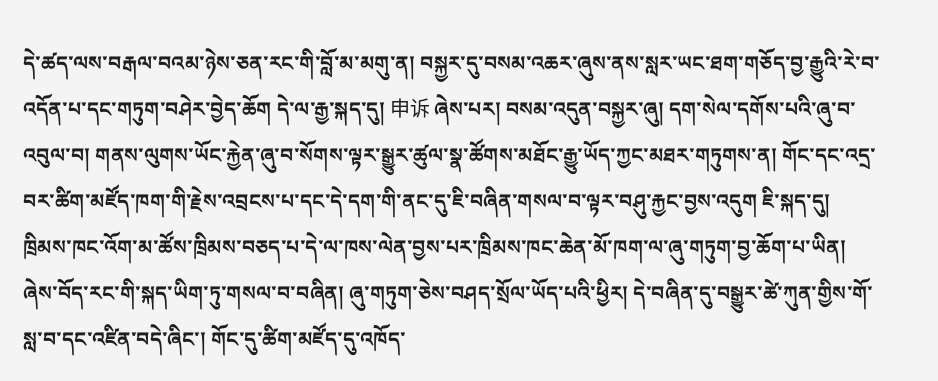དེ་ཚད་ལས་བརྒལ་བའམ་ཉེས་ཅན་རང་གི་བློ་མ་མགུ་ན། བསྐྱར་དུ་བསམ་འཆར་ཞུས་ནས་སླར་ཡང་ཐག་གཅོད་བྱ་རྒྱུའི་རེ་བ་འདོན་པ་དང་གཏུག་བཤེར་བྱེད་ཆོག དེ་ལ་རྒྱ་སྐད་དུ། 申诉 ཞེས་པར། བསམ་འདུན་བསྐྱར་ཞུ། དག་སེལ་དགོས་པའི་ཞུ་བ་འབུལ་བ། གནས་ལུགས་ཡོང་རྐྱེན་ཞུ་བ་སོགས་ལྟར་སྒྱུར་ཚུལ་སྣ་ཚོགས་མཐོང་རྒྱུ་ཡོད་ཀྱང་མཐར་གཏུགས་ན། གོང་དང་འདྲ་བར་ཚིག་མཛོད་ཁག་གི་རྗེས་འབྲངས་པ་དང་དེ་དག་གི་ནང་དུ་ཇི་བཞིན་གསལ་བ་ལྟར་བཤུ་རྐྱང་བྱས་འདུག ཇི་སྐད་དུ། ཁྲིམས་ཁང་འོག་མ་ཚོས་ཁྲིམས་བཅད་པ་དེ་ལ་ཁས་ལེན་བྱས་པར་ཁྲིམས་ཁང་ཆེན་མོ་ཁག་ལ་ཞུ་གཏུག་བྱ་ཆོག་པ་ཡིན། ཞེས་བོད་རང་གི་སྐད་ཡིག་ཏུ་གསལ་བ་བཞིན། ཞུ་གཏུག་ཅེས་བཤད་སྲོལ་ཡོད་པའི་ཕྱིར། དེ་བཞིན་དུ་བསྒྱུར་ཚེ་ཀུན་གྱིས་གོ་སླ་བ་དང་འཛིན་བདེ་ཞིང་། གོང་དུ་ཚིག་མཛོད་དུ་འཁོད་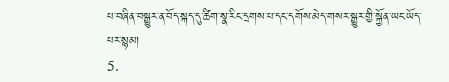པ་བཞིན་བསྒྱུར་ན་བོད་སྐད་དུ་ཚིག་སྣ་རིང་དྲགས་པ་དང་དགོས་མེད་གསར་སྒྱུར་གྱི་སྐྱོན་ཡང་ཡོད་པར་སྙམ།
5.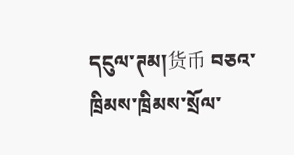དངུལ་ཊམ།货币 བཅའ་ཁྲིམས་ཁྲིམས་སྲོལ་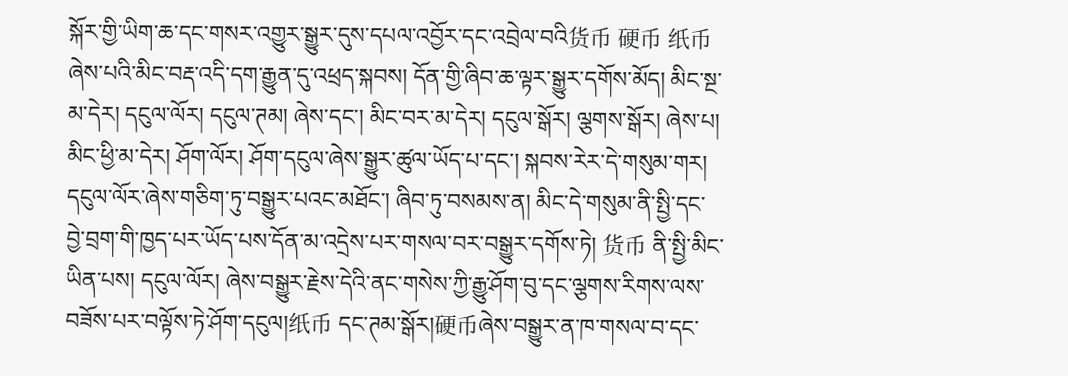སྐོར་གྱི་ཡིག་ཆ་དང་གསར་འགྱུར་སྒྱུར་དུས་དཔལ་འབྱོར་དང་འབྲེལ་བའི货币 硬币 纸币 ཞེས་པའི་མིང་བརྡ་འདི་དག་རྒྱུན་དུ་འཕྲད་སྐབས། དོན་གྱི་ཞིབ་ཆ་ལྟར་སྒྱུར་དགོས་མོད། མིང་སྔ་མ་དེར། དངུལ་ལོར། དངུལ་ཊམ། ཞེས་དང་། མིང་བར་མ་དེར། དངུལ་སྒོར། ལྕགས་སྒོར། ཞེས་པ། མིང་ཕྱི་མ་དེར། ཤོག་ལོར། ཤོག་དངུལ་ཞེས་སྒྱུར་ཚུལ་ཡོད་པ་དང་། སྐབས་རེར་དེ་གསུམ་གར། དངུལ་ལོར་ཞེས་གཅིག་ཏུ་བསྒྱུར་པའང་མཐོང་། ཞིབ་ཏུ་བསམས་ན། མིང་དེ་གསུམ་ནི་སྤྱི་དང་བྱེ་བྲག་གི་ཁྱད་པར་ཡོད་པས་དོན་མ་འདྲེས་པར་གསལ་བར་བསྒྱུར་དགོས་ཏེ། 货币 ནི་སྤྱི་མིང་ཡིན་པས། དངུལ་ལོར། ཞེས་བསྒྱུར་རྗེས་དེའི་ནང་གསེས་ཀྱི་རྒྱུ་ཤོག་བུ་དང་ལྕགས་རིགས་ལས་བཟོས་པར་བལྟོས་ཏེ་ཤོག་དངུལ།纸币 དང་ཊམ་སྒོར།硬币ཞེས་བསྒྱུར་ན་ཁ་གསལ་བ་དང་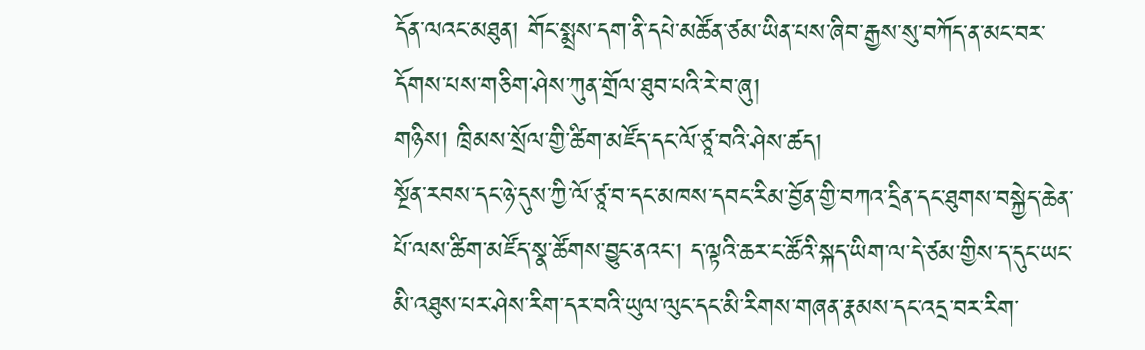དོན་ལའང་མཐུན། གོང་སྨྲས་དག་ནི་དཔེ་མཚོན་ཙམ་ཡིན་པས་ཞིབ་རྒྱས་སུ་བཀོད་ན་མང་བར་དོགས་པས་གཅིག་ཤེས་ཀུན་གྲོལ་ཐུབ་པའི་རེ་བ་ཞུ།
གཉིས། ཁྲིམས་སྲོལ་གྱི་ཚིག་མཛོད་དང་ལོ་ཙཱ་བའི་ཤེས་ཚད།
སྔོན་རབས་དང་ཉེ་དུས་ཀྱི་ལོ་ཙཱ་བ་དང་མཁས་དབང་རིམ་བྱོན་གྱི་བཀའ་དྲིན་དང་ཐུགས་བསྐྱེད་ཆེན་པོ་ལས་ཚིག་མཛོད་སྣ་ཚོགས་བྱུང་ནའང་། ད་ལྟའི་ཆར་ང་ཚོའི་སྐད་ཡིག་ལ་དེ་ཙམ་གྱིས་ད་དུང་ཡང་མི་འཐུས་པར་ཤེས་རིག་དར་བའི་ཡུལ་ལུང་དང་མི་རིགས་གཞན་རྣམས་དང་འདྲ་བར་རིག་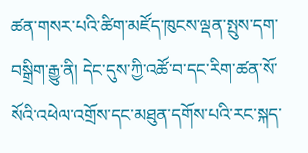ཚན་གསར་པའི་ཚིག་མཛོད་ཁུངས་ལྡན་སྤུས་དག་བསྒྲིག་རྒྱུ་ནི། དེང་དུས་ཀྱི་འཚོ་བ་དང་རིག་ཚན་སོ་སོའི་འཕེལ་འགྲོས་དང་མཐུན་དགོས་པའི་རང་སྐད་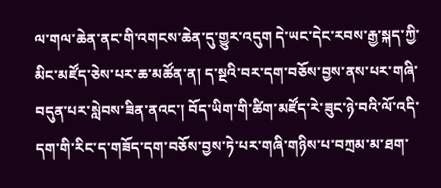ལ་གལ་ཆེན་ནང་གི་འགངས་ཆེན་དུ་གྱུར་འདུག དེ་ཡང་དེང་རབས་རྒྱ་སྐད་ཀྱི་མིང་མཛོད་ཅེས་པར་ཆ་མཚོན་ན། ད་སྔའི་བར་དག་བཅོས་བྱས་ནས་པར་གཞི་བདུན་པར་སླེབས་ཟིན་ནའང་། བོད་ཡིག་གི་ཚིག་མཛོད་རེ་ཟུང་ཉེ་བའི་ལོ་འདི་དག་གི་རིང་ད་གཟོད་དག་བཅོས་བྱས་ཏེ་པར་གཞི་གཉིས་པ་བཀྲམ་མ་ཐག་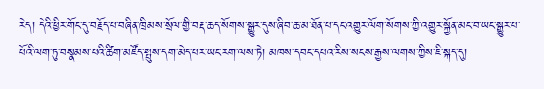རེད། དེའི་ཕྱིར་གོང་དུ་བརྗོད་པ་བཞིན་ཁྲིམས་སྲོལ་གྱི་བརྡ་ཆད་སོགས་སྒྱུར་དུས་ཞིབ་ཆ་མ་ཐོན་པ་དང་འགྱུར་ལོག་སོགས་ཀྱི་འགྱུར་སྐྱོན་མང་བ་ཡང་སྒྱུར་པ་པོའི་ལག་ཏུ་བསྣམས་པའི་ཚིག་མཛོད་སྤུས་དག་མེད་པར་ཡང་རག་ལས་ཏེ། མཁས་དབང་དཔའ་རིས་སངས་རྒྱས་ལགས་ཀྱིས་ཇི་སྐད་དུ།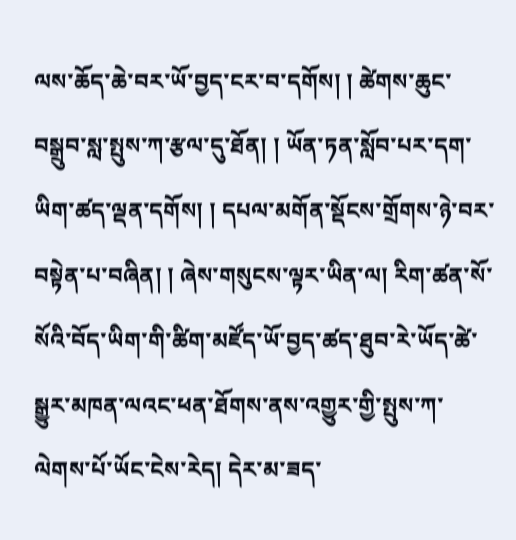ལས་ཆོད་ཆེ་བར་ཡོ་བྱད་ངར་བ་དགོས། ། ཚེགས་ཆུང་བསྒྲུབ་སླ་སྤུས་ཀ་རྩལ་དུ་ཐོན། ། ཡོན་ཏན་སློབ་པར་དག་ཡིག་ཚད་ལྡན་དགོས། ། དཔལ་མགོན་སྡོངས་གྲོགས་ཉེ་བར་བསྟེན་པ་བཞིན། ། ཞེས་གསུངས་ལྟར་ཡིན་ལ། རིག་ཚན་སོ་སོའི་བོད་ཡིག་གི་ཚིག་མཛོད་ཡོ་བྱད་ཚད་ཐུབ་རེ་ཡོད་ཚེ་སྒྱུར་མཁན་ལའང་ཕན་ཐོགས་ནས་འགྱུར་གྱི་སྤུས་ཀ་ལེགས་པོ་ཡོང་ངེས་རེད། དེར་མ་ཟད་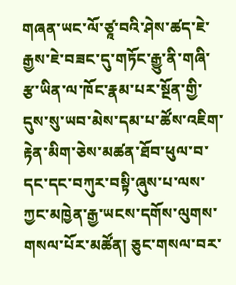གཞན་ཡང་ལོ་ཙཱ་བའི་ཤེས་ཚད་ཇེ་རྒྱས་ཇེ་བཟང་དུ་གཏོང་རྒྱུ་ནི་གཞི་རྩ་ཡིན་ལ་ཁོང་རྣམ་པར་སྔོན་གྱི་དུས་སུ་ཡབ་མེས་དམ་པ་ཚོས་འཇིག་རྟེན་མིག་ཅེས་མཚན་ཐོབ་ཕུལ་བ་དང་དང་བཀུར་བསྟི་ཞུས་པ་ལས་ཀྱང་མཁྱེན་རྒྱ་ཡངས་དགོས་ལུགས་གསལ་པོར་མཚོན། ཅུང་གསལ་བར་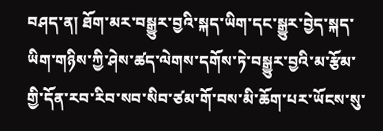བཤད་ན། ཐོག་མར་བསྒྱུར་བྱའི་སྐད་ཡིག་དང་སྒྱུར་བྱེད་སྐད་ཡིག་གཉིས་ཀྱི་ཤེས་ཚད་ལེགས་དགོས་ཏེ་བསྒྱུར་བྱའི་མ་རྩོམ་གྱི་དོན་རབ་རིབ་སབ་སིབ་ཙམ་གོ་བས་མི་ཆོག་པར་ཡོངས་སུ་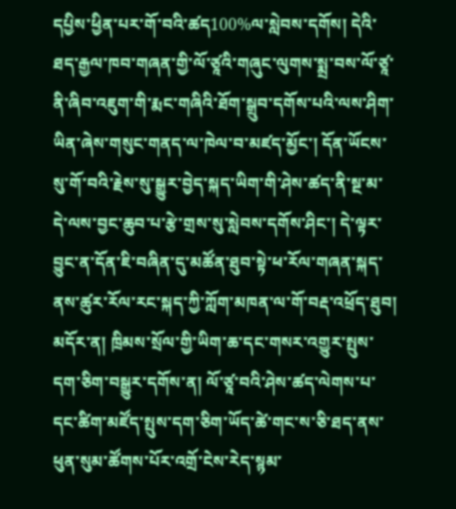དཔྱིས་ཕྱིན་པར་གོ་བའི་ཚད100%ལ་སླེབས་དགོས། དེའི་ཐད་རྒྱལ་ཁབ་གཞན་གྱི་ལོ་ཙཱའི་གཞུང་ལུགས་སྨྲ་བས་ལོ་ཙཱ་ནི་ཞིབ་འཇུག་གི་རྨང་གཞིའི་ཐོག་སྒྲུབ་དགོས་པའི་ལས་ཤིག་ཡིན་ཞེས་གསུང་གནད་ལ་ཁེལ་བ་མཛད་མྱོང་། དོན་ཡོངས་སུ་གོ་བའི་རྗེས་སུ་སྒྱུར་བྱེད་སྐད་ཡིག་གི་ཤེས་ཚད་ནི་སྔ་མ་དེ་ལས་བྱང་ཆུབ་པ་རྩེ་གྲས་སུ་སླེབས་དགོས་ཤིང་། དེ་ལྟར་བྱུང་ན་དོན་ཇི་བཞིན་དུ་མཚོན་ཐུབ་སྟེ་ཕ་རོལ་གཞན་སྐད་ནས་ཚུར་རོལ་རང་སྐད་ཀྱི་ཀློག་མཁན་ལ་གོ་བརྡ་འཕྲོད་ཐུབ།
མདོར་ན། ཁྲིམས་སྲོལ་གྱི་ཡིག་ཆ་དང་གསར་འགྱུར་སྤུས་དག་ཅིག་བསྒྱུར་དགོས་ན། ལོ་ཙཱ་བའི་ཤེས་ཚད་ལེགས་པ་དང་ཚིག་མཛོད་སྤུས་དག་ཅིག་ཡོད་ཚེ་གང་ས་ཅི་ཐད་ནས་ཕུན་སུམ་ཚོགས་པོར་འགྲོ་ངེས་རེད་སྙམ་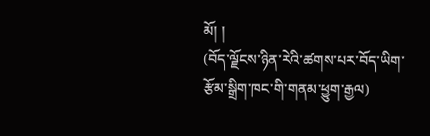མོ། །
(བོད་ལྗོངས་ཉིན་རེའི་ཚགས་པར་བོད་ཡིག་རྩོམ་སྒྲིག་ཁང་གི་གནམ་ཕྱུག་རྒྱལ)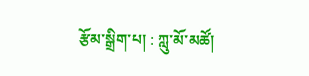རྩོམ་སྒྲིག་པ། : ཀླུ་མོ་མཚོ།